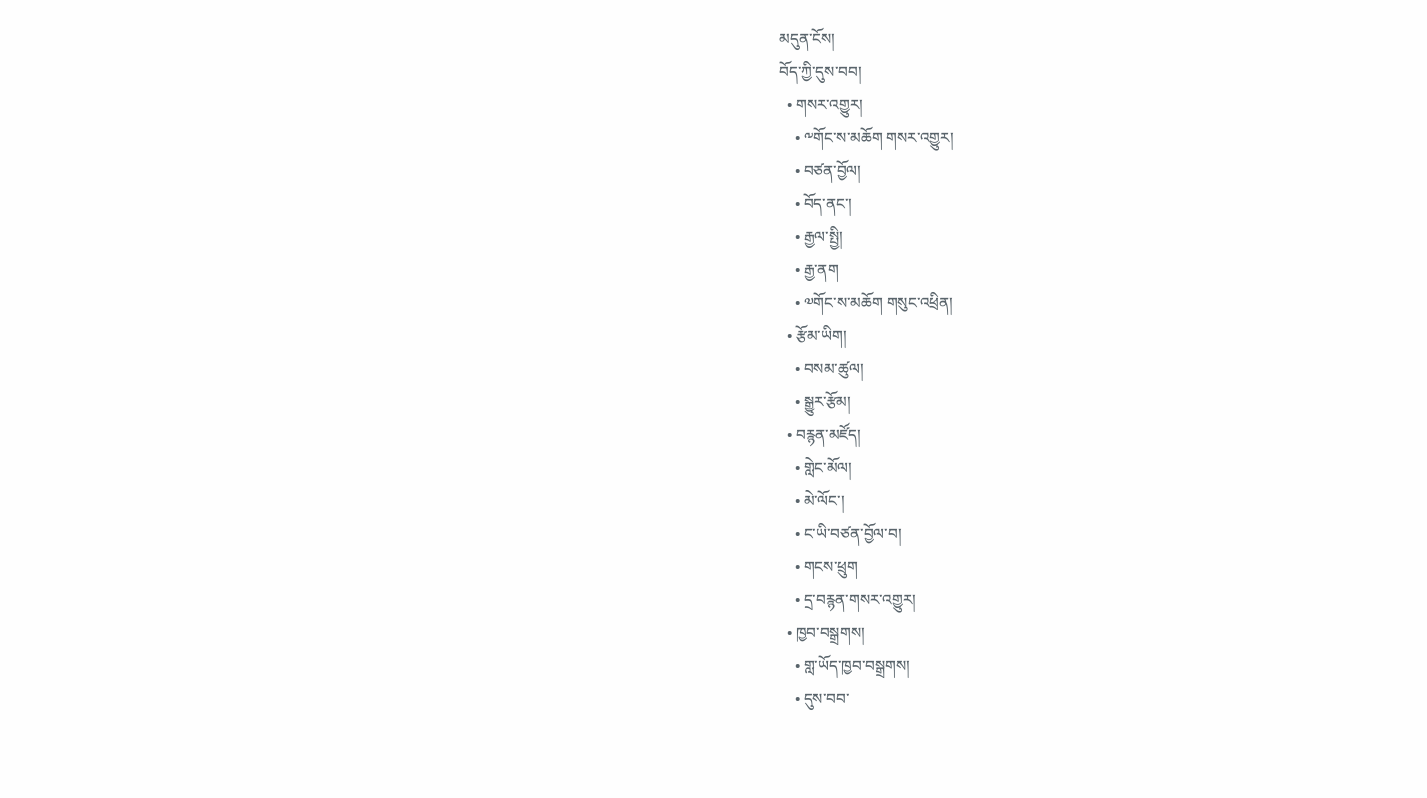མདུན་ངོས།
བོད་ཀྱི་དུས་བབ།
  • གསར་འགྱུར།
    • ༸གོང་ས་མཆོག གསར་འགྱུར།
    • བཙན་བྱོལ།
    • བོད་ནང་།
    • རྒྱལ་སྤྱི།
    • རྒྱ་ནག
    • ༧གོང་ས་མཆོག གསུང་འཕྲིན།
  • རྩོམ་ཡིག།
    • བསམ་ཚུལ།
    • སྒྱུར་རྩོམ།
  • བརྙན་མཛོད།
    • གླེང་མོལ།
    • མེ་ལོང་།
    • ང་ཡི་བཙན་བྱོལ་བ།
    • གངས་ཕྲུག
    • དྲ་བརྙན་གསར་འགྱུར།
  • ཁྱབ་བསྒྲགས།
    • གླ་ཡོད་ཁྱབ་བསྒྲགས།
    • དུས་བབ་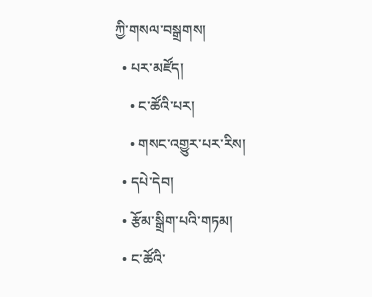ཀྱི་གསལ་བསྒྲགས།
  • པར་མཛོད།
    • ང་ཚོའི་པར།
    • གསང་འགྱུར་པར་རིས།
  • དཔེ་དེབ།
  • རྩོམ་སྒྲིག་པའི་གཏམ།
  • ང་ཚོའི་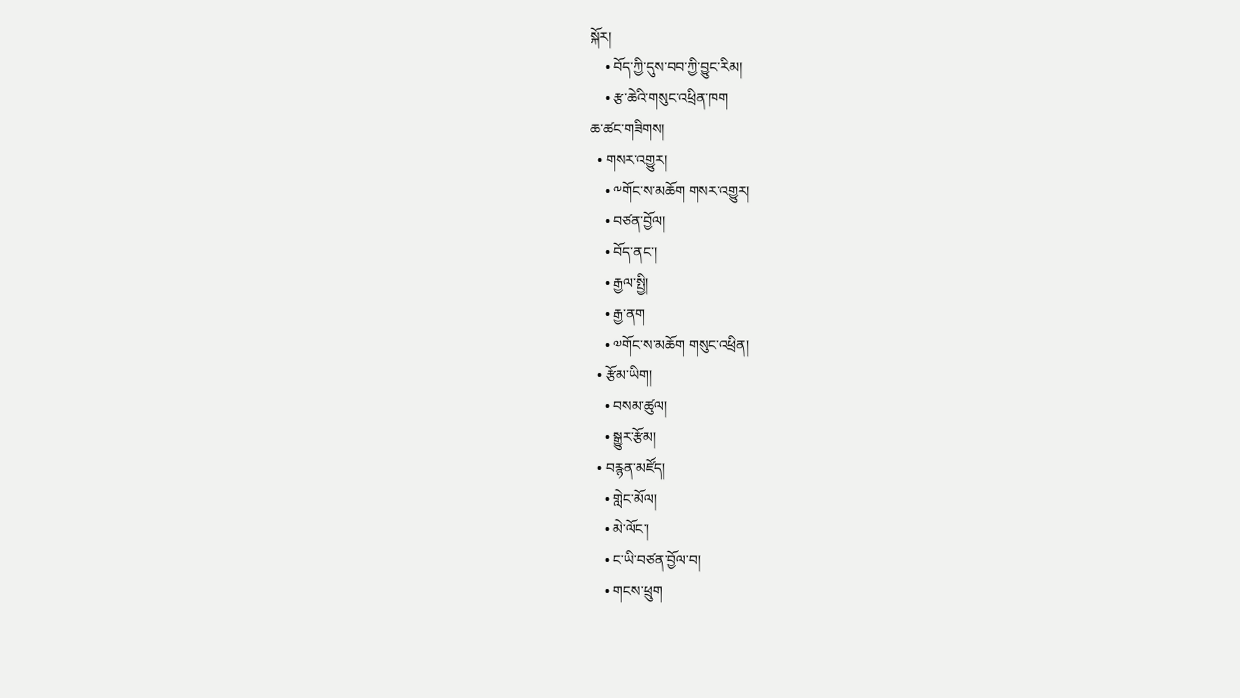སྐོར།
    • བོད་ཀྱི་དུས་བབ་ཀྱི་བྱུང་རིམ།
    • རྩ་ཆེའི་གསུང་འཕྲིན་ཁག
ཆ་ཚང་གཟིགས།
  • གསར་འགྱུར།
    • ༸གོང་ས་མཆོག གསར་འགྱུར།
    • བཙན་བྱོལ།
    • བོད་ནང་།
    • རྒྱལ་སྤྱི།
    • རྒྱ་ནག
    • ༧གོང་ས་མཆོག གསུང་འཕྲིན།
  • རྩོམ་ཡིག།
    • བསམ་ཚུལ།
    • སྒྱུར་རྩོམ།
  • བརྙན་མཛོད།
    • གླེང་མོལ།
    • མེ་ལོང་།
    • ང་ཡི་བཙན་བྱོལ་བ།
    • གངས་ཕྲུག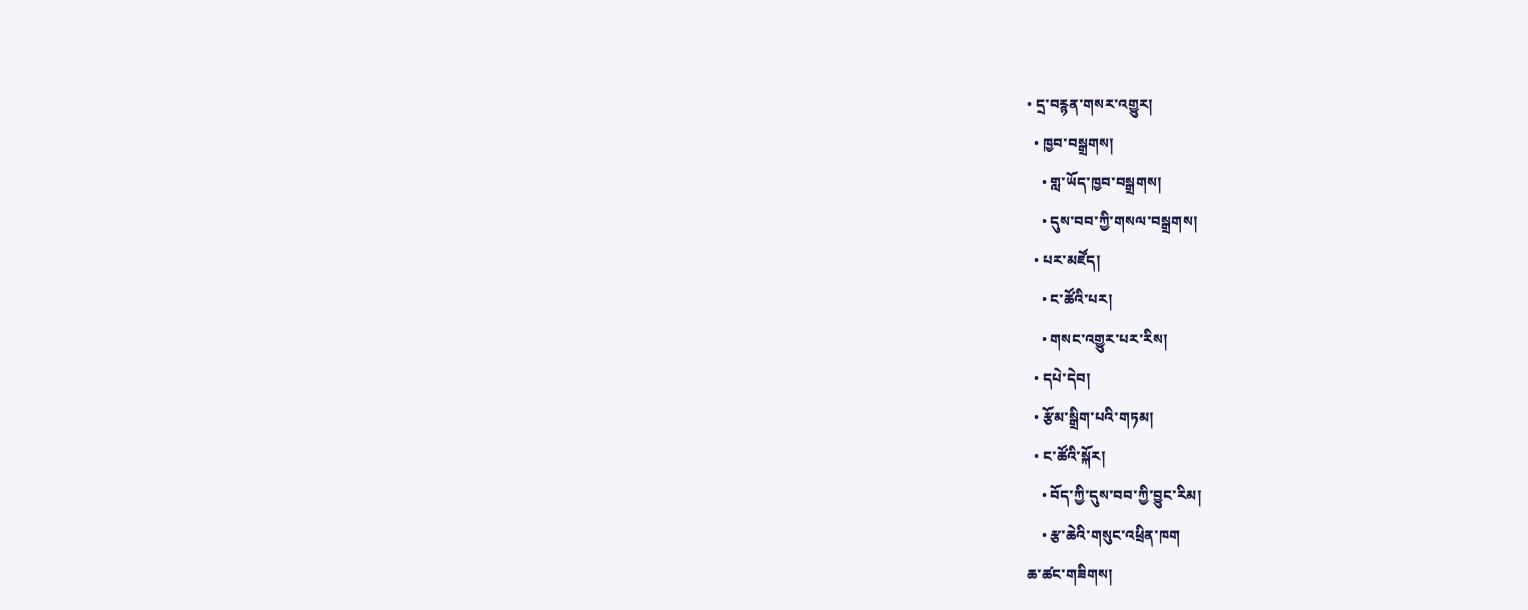• དྲ་བརྙན་གསར་འགྱུར།
  • ཁྱབ་བསྒྲགས།
    • གླ་ཡོད་ཁྱབ་བསྒྲགས།
    • དུས་བབ་ཀྱི་གསལ་བསྒྲགས།
  • པར་མཛོད།
    • ང་ཚོའི་པར།
    • གསང་འགྱུར་པར་རིས།
  • དཔེ་དེབ།
  • རྩོམ་སྒྲིག་པའི་གཏམ།
  • ང་ཚོའི་སྐོར།
    • བོད་ཀྱི་དུས་བབ་ཀྱི་བྱུང་རིམ།
    • རྩ་ཆེའི་གསུང་འཕྲིན་ཁག
ཆ་ཚང་གཟིགས།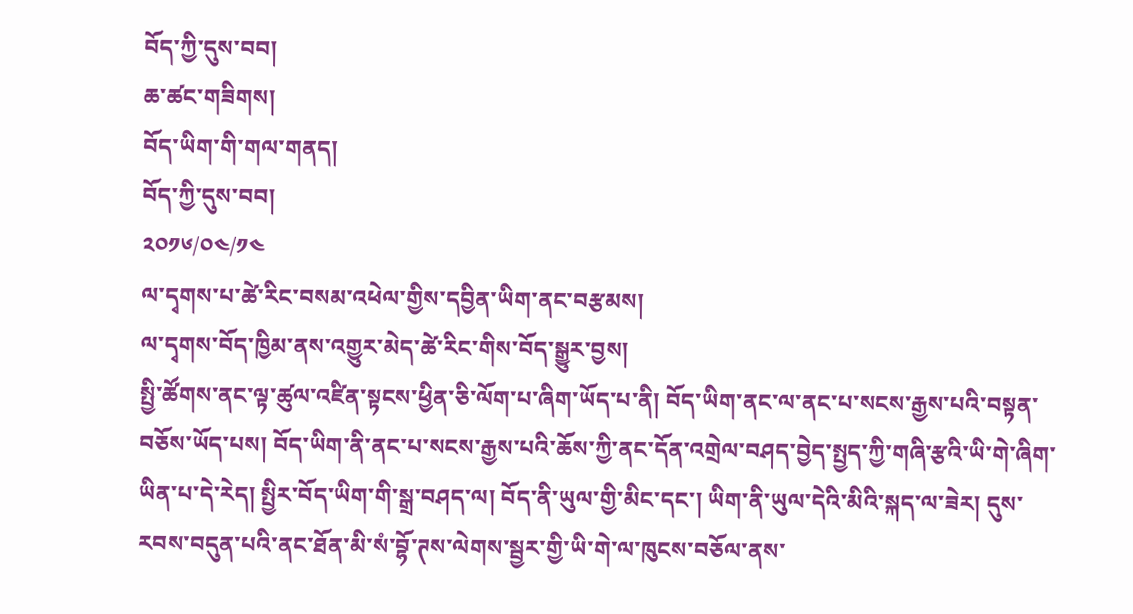བོད་ཀྱི་དུས་བབ།
ཆ་ཚང་གཟིགས།
བོད་ཡིག་གི་གལ་གནད།
བོད་ཀྱི་དུས་བབ།
༢༠༡༦/༠༤/༡༤
ལ་དྭགས་པ་ཚེ་རིང་བསམ་འཕེལ་གྱིས་དབྱིན་ཡིག་ནང་བརྩམས།
ལ་དྭགས་བོད་ཁྱིམ་ནས་འགྱུར་མེད་ཚེ་རིང་གིས་བོད་སྒྱུར་བྱས།
སྤྱི་ཚོགས་ནང་ལྟ་ཚུལ་འཛིན་སྟངས་ཕྱིན་ཅི་ལོག་པ་ཞིག་ཡོད་པ་ནི། བོད་ཡིག་ནང་ལ་ནང་པ་སངས་རྒྱས་པའི་བསྟན་བཅོས་ཡོད་པས། བོད་ཡིག་ནི་ནང་པ་སངས་རྒྱས་པའི་ཆོས་ཀྱི་ནང་དོན་འགྲེལ་བཤད་བྱེད་སྤྱད་ཀྱི་གཞི་རྩའི་ཡི་གེ་ཞིག་ཡིན་པ་དེ་རེད། སྤྱིར་བོད་ཡིག་གི་སྒྲ་བཤད་ལ། བོད་ནི་ཡུལ་གྱི་མིང་དང་། ཡིག་ནི་ཡུལ་དེའི་མིའི་སྐད་ལ་ཟེར། དུས་རབས་བདུན་པའི་ནང་ཐོན་མི་སཾ་བྷོ་ཊས་ལེགས་སྦྱར་གྱི་ཡི་གེ་ལ་ཁུངས་བཅོལ་ནས་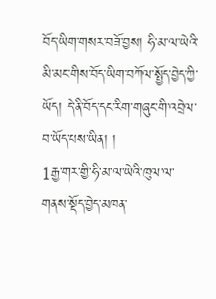བོད་ཡིག་གསར་བཟོ་བྱས། ཧི་མ་ལ་ཡེའི་མི་མང་གིས་བོད་ཡིག་བཀོལ་སྤྱོད་བྱེད་ཀྱི་ཡོད། དེ་ནི་བོད་དང་རིག་གཞུང་གི་འབྲེལ་བ་ཡོད་པས་ཡིན། །
1རྒྱ་གར་གྱི་ཧི་མ་ལ་ཡེའི་ཁུལ་ལ་གནས་སྡོད་བྱེད་མཁན་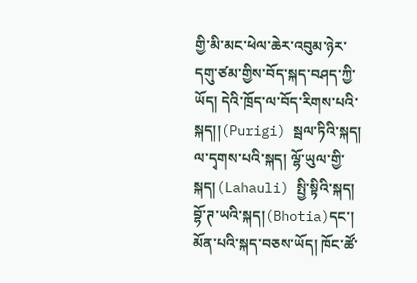གྱི་མི་མང་ཕེལ་ཆེར་འབུམ་ཉེར་དགུ་ཙམ་གྱིས་བོད་སྐད་བཤད་ཀྱི་ཡོད། དེའི་ཁྲོད་ལ་བོད་རིགས་པའི་སྐད།།(Purigi) སྦལ་ཏིའི་སྐད། ལ་དྭགས་པའི་སྐད། ལྷོ་ཡུལ་གྱི་སྐད།(Lahauli) སྤྱི་སྟིའི་སྐད། བྷོ་ཊ་ཡའི་སྐད།(Bhotia)དང་། མོན་པའི་སྐད་བཅས་ཡོད། ཁོང་ཚོ་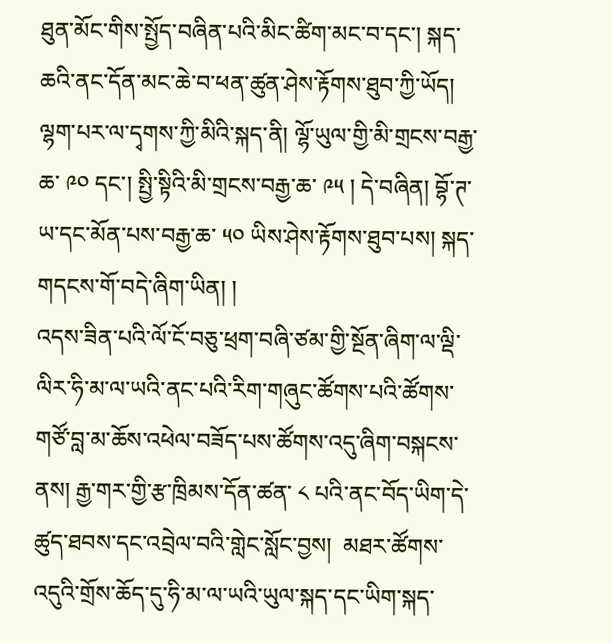ཐུན་མོང་གིས་སྤྱོད་བཞིན་པའི་མིང་ཚིག་མང་བ་དང་། སྐད་ཆའི་ནང་དོན་མང་ཆེ་བ་ཕན་ཚུན་ཤེས་རྟོགས་ཐུབ་ཀྱི་ཡོད། ལྷག་པར་ལ་དྭགས་ཀྱི་མིའི་སྐད་ནི། ལྷོ་ཡུལ་གྱི་མི་གྲངས་བརྒྱ་ཆ་ ༩༠ དང་། སྤྱི་སྟིའི་མི་གྲངས་བརྒྱ་ཆ་ ༩༥ ། དེ་བཞིན། བྷོ་ཊ་ཡ་དང་མོན་པས་བརྒྱ་ཆ་ ༥༠ ཡིས་ཤེས་རྟོགས་ཐུབ་པས། སྐད་གདངས་གོ་བདེ་ཞིག་ཡིན། །
འདས་ཟིན་པའི་ལོ་ངོ་བཅུ་ཕྲག་བཞི་ཙམ་གྱི་སྔོན་ཞིག་ལ་ལྡི་ལིར་ཧི་མ་ལ་ཡའི་ནང་པའི་རིག་གཞུང་ཚོགས་པའི་ཚོགས་གཙོ་བླ་མ་ཆོས་འཕེལ་བཟོད་པས་ཚོགས་འདུ་ཞིག་བསྐངས་ནས། རྒྱ་གར་གྱི་རྩ་ཁྲིམས་དོན་ཚན་ ༨ པའི་ནང་བོད་ཡིག་དེ་ཚུད་ཐབས་དང་འབྲེལ་བའི་གླེང་སློང་བྱས།  མཐར་ཚོགས་འདུའི་གྲོས་ཆོད་དུ་ཧི་མ་ལ་ཡའི་ཡུལ་སྐད་དང་ཡིག་སྐད་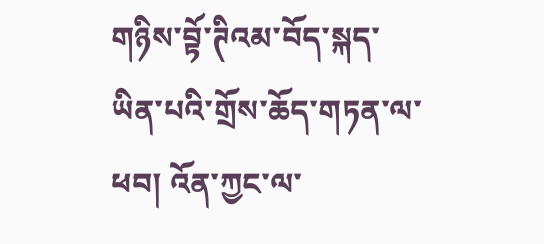གཉིས་བྟོ་ཊིའམ་བོད་སྐད་ཡིན་པའི་གྲོས་ཆོད་གཏན་ལ་ཕབ། འོན་ཀྱང་ལ་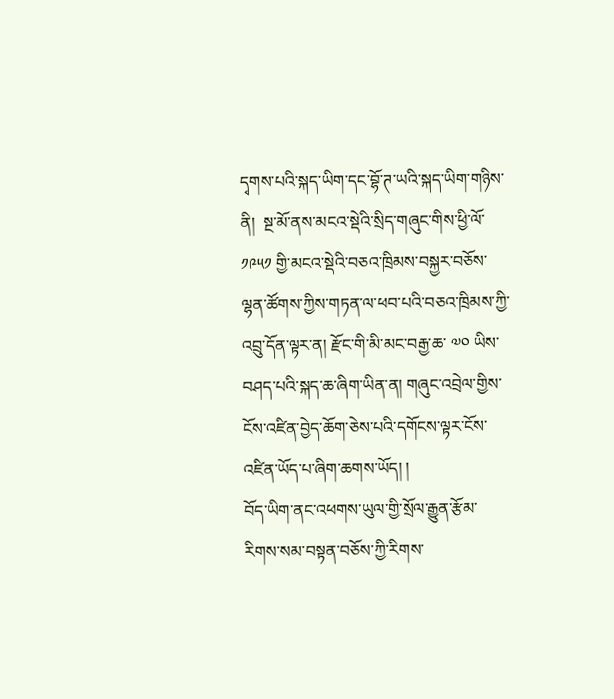དྭགས་པའི་སྐད་ཡིག་དང་བྷོ་ཊ་ཡའི་སྐད་ཡིག་གཉིས་ནི།  སྔ་མོ་ནས་མངའ་སྡེའི་སྲིད་གཞུང་གིས་ཕྱི་ལོ་ ༡༩༥༡ གྱི་མངའ་སྡེའི་བཅའ་ཁྲིམས་བསྐྱར་བཅོས་ལྷན་ཚོགས་ཀྱིས་གཏན་ལ་ཕབ་པའི་བཅའ་ཁྲིམས་ཀྱི་འབྲུ་དོན་ལྟར་ན། རྫོང་གི་མི་མང་བརྒྱ་ཆ་ ༧༠ ཡིས་བཤད་པའི་སྐད་ཆ་ཞིག་ཡིན་ན། གཞུང་འབྲེལ་གྱིས་ངོས་འཛིན་བྱེད་ཆོག་ཅེས་པའི་དགོངས་ལྟར་ངོས་འཛིན་ཡོད་པ་ཞིག་ཆགས་ཡོད། །
བོད་ཡིག་ནང་འཕགས་ཡུལ་གྱི་སྲོལ་རྒྱུན་རྩོམ་རིགས་སམ་བསྟན་བཅོས་ཀྱི་རིགས་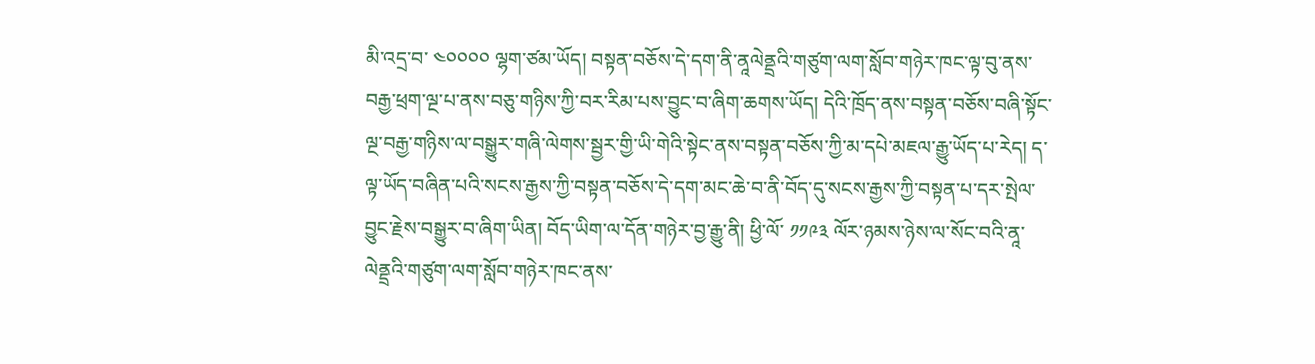མི་འདྲ་བ་ ༤༠༠༠༠ ལྷག་ཙམ་ཡོད། བསྟན་བཅོས་དེ་དག་ནི་ནཱལེནྡྲའི་གཙུག་ལག་སློབ་གཉེར་ཁང་ལྟ་བུ་ནས་བརྒྱ་ཕྲག་ལྔ་པ་ནས་བཅུ་གཉིས་ཀྱི་བར་རིམ་པས་བྱུང་བ་ཞིག་ཆགས་ཡོད། དེའི་ཁྲོད་ནས་བསྟན་བཅོས་བཞི་སྟོང་ལྔ་བརྒྱ་གཉིས་ལ་བསྒྱུར་གཞི་ལེགས་སྦྱར་གྱི་ཡི་གེའི་སྟེང་ནས་བསྟན་བཅོས་ཀྱི་མ་དཔེ་མཇལ་རྒྱུ་ཡོད་པ་རེད། ད་ལྟ་ཡོད་བཞིན་པའི་སངས་རྒྱས་ཀྱི་བསྟན་བཅོས་དེ་དག་མང་ཆེ་བ་ནི་བོད་དུ་སངས་རྒྱས་ཀྱི་བསྟན་པ་དར་སྤེལ་བྱུང་རྗེས་བསྒྱུར་བ་ཞིག་ཡིན། བོད་ཡིག་ལ་དོན་གཉེར་བྱ་རྒྱུ་ནི། ཕྱི་ལོ་ ༡༡༩༣ ལོར་ཉམས་ཉེས་ལ་སོང་བའི་ནཱ་ལེནྡྲའི་གཙུག་ལག་སློབ་གཉེར་ཁང་ནས་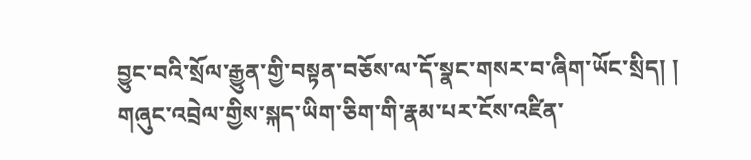བྱུང་བའི་སྲོལ་རྒྱུན་གྱི་བསྟན་བཅོས་ལ་དོ་སྣང་གསར་བ་ཞིག་ཡོང་སྲིད། །
གཞུང་འབྲེལ་གྱིས་སྐད་ཡིག་ཅིག་གི་རྣམ་པར་ངོས་འཛིན་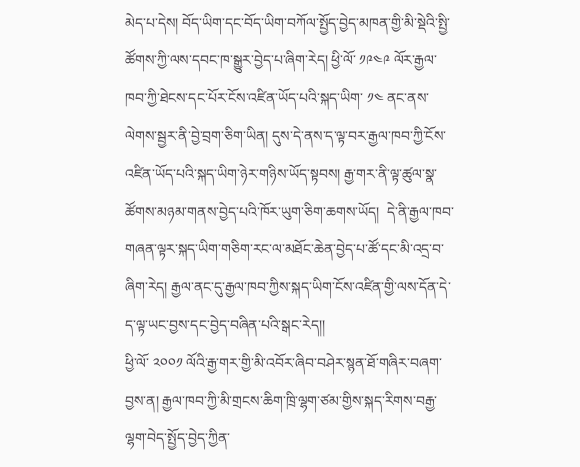མེད་པ་དེས། བོད་ཡིག་དང་བོད་ཡིག་བཀོལ་སྤྱོད་བྱེད་མཁན་གྱི་མི་སྡེའི་སྤྱི་ཚོགས་ཀྱི་ལས་དབང་ཁ་སྒྱུར་བྱེད་པ་ཞིག་རེད། ཕྱི་ལོ་ ༡༩༤༩ ལོར་རྒྱལ་ཁབ་ཀྱི་ཐེངས་དང་པོར་ངོས་འཛིན་ཡོད་པའི་སྐད་ཡིག་ ༡༤ ནང་ནས་ལེགས་སྦྱར་ནི་བྱེ་བྲག་ཅིག་ཡིན། དུས་དེ་ནས་ད་ལྟ་བར་རྒྱལ་ཁབ་ཀྱི་ངོས་འཛིན་ཡོད་པའི་སྐད་ཡིག་ཉེར་གཉིས་ཡོད་སྟབས། རྒྱ་གར་ནི་ལྟ་ཚུལ་སྣ་ཚོགས་མཉམ་གནས་བྱེད་པའི་ཁོར་ཡུག་ཅིག་ཆགས་ཡོད།  དེ་ནི་རྒྱལ་ཁབ་གཞན་ལྟར་སྐད་ཡིག་གཅིག་རང་ལ་མཐོང་ཆེན་བྱེད་པ་ཚོ་དང་མི་འདྲ་བ་ཞིག་རེད། རྒྱལ་ནང་དུ་རྒྱལ་ཁབ་ཀྱིས་སྐད་ཡིག་ངོས་འཛིན་གྱི་ལས་དོན་དེ་ད་ལྟ་ཡང་བྱས་དང་བྱེད་བཞིན་པའི་སྒང་རེད།།
ཕྱི་ལོ་ ༢༠༠༡ ལོའི་རྒྱ་གར་གྱི་མི་འབོར་ཞིབ་བཤེར་སྙན་ཐོ་གཞིར་བཞག་བྱས་ན། རྒྱལ་ཁབ་ཀྱི་མི་གྲངས་ཆིག་ཁྲི་ལྷག་ཙམ་གྱིས་སྐད་རིགས་བརྒྱ་ལྷག་བེད་སྤྱོད་བྱེད་ཀྱིན་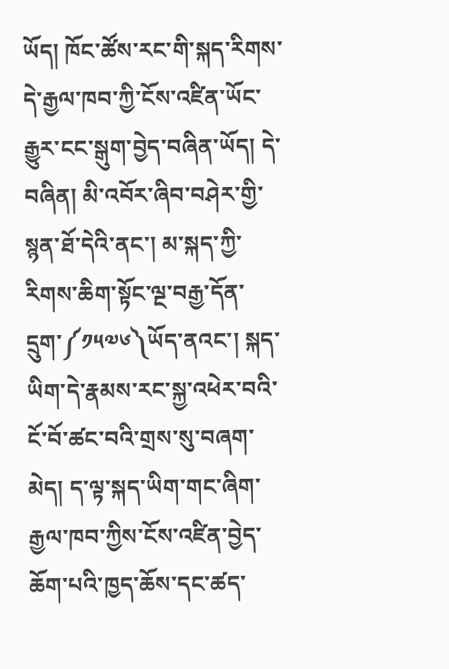ཡོད། ཁོང་ཚོས་རང་གི་སྐད་རིགས་དེ་རྒྱལ་ཁབ་ཀྱི་ངོས་འཛིན་ཡོང་རྒྱུར་ངང་སྒུག་བྱེད་བཞིན་ཡོད། དེ་བཞིན། མི་འབོར་ཞིབ་བཤེར་གྱི་སྙན་ཐོ་དེའི་ནང་། མ་སྐད་ཀྱི་རིགས་ཆིག་སྟོང་ལྔ་བརྒྱ་དོན་དྲུག་༼༡༥༧༦༽ཡོད་ནའང་། སྐད་ཡིག་དེ་རྣམས་རང་སྐྱ་འཕེར་བའི་ངོ་བོ་ཚང་བའི་གྲས་སུ་བཞག་མེད། ད་ལྟ་སྐད་ཡིག་གང་ཞིག་རྒྱལ་ཁབ་ཀྱིས་ངོས་འཛིན་བྱེད་ཆོག་པའི་ཁྱད་ཆོས་དང་ཚད་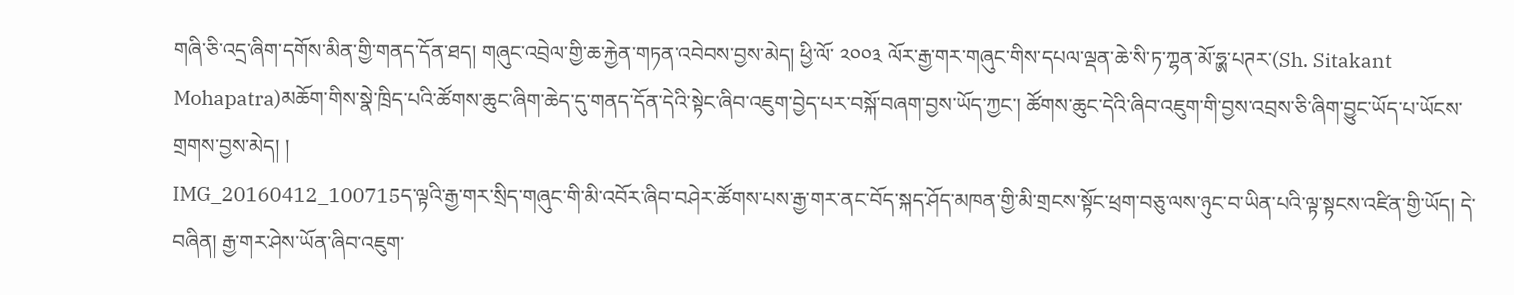གཞི་ཅི་འདྲ་ཞིག་དགོས་མིན་གྱི་གནད་དོན་ཐད། གཞུང་འབྲེལ་གྱི་ཆ་རྐྱེན་གཏན་འབེབས་བྱས་མེད། ཕྱི་ལོ་ ༢༠༠༣ ལོར་རྒྱ་གར་གཞུང་གིས་དཔལ་ལྡན་ཆེ་སི་ཏ་ཀྷན་མོ་ཧྸ་པཊར་(Sh. Sitakant Mohapatra)མཆོག་གིས་སྣེ་ཁྲིད་པའི་ཚོགས་ཆུང་ཞིག་ཆེད་དུ་གནད་དོན་དེའི་སྟེང་ཞིབ་འཇུག་བྱེད་པར་བསྐོ་བཞག་བྱས་ཡོད་ཀྱང་། ཚོགས་ཆུང་དེའི་ཞིབ་འཇུག་གི་བྱས་འབྲས་ཅི་ཞིག་བྱུང་ཡོད་པ་ཡོངས་གྲགས་བྱས་མེད། །
IMG_20160412_100715ད་ལྟའི་རྒྱ་གར་སྲིད་གཞུང་གི་མི་འབོར་ཞིབ་བཤེར་ཚོགས་པས་རྒྱ་གར་ནང་བོད་སྐད་ཤོད་མཁན་གྱི་མི་གྲངས་སྟོང་ཕྲག་བཅུ་ལས་ཉུང་བ་ཡིན་པའི་ལྟ་སྟངས་འཛིན་གྱི་ཡོད། དེ་བཞིན། རྒྱ་གར་ཤེས་ཡོན་ཞིབ་འཇུག་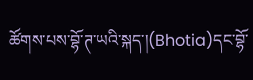ཚོགས་པས་བྷོ་ཊ་ཡའི་སྐད་།(Bhotia)དང་བྷོ་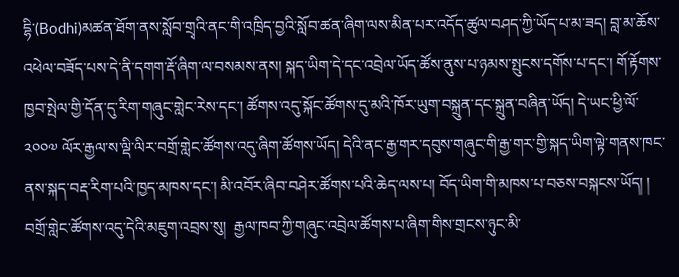དྷི་(Bodhi)མཚན་ཐོག་ནས་སློབ་གྲྭའི་ནང་གི་འཁྲིད་བྱའི་སློབ་ཚན་ཞིག་ལས་མིན་པར་འདོད་ཚུལ་བཤད་ཀྱི་ཡོད་པ་མ་ཟད། བླ་མ་ཆོས་འཕེལ་བཟོད་པས་དེ་ནི་དགག་རྡོ་ཞིག་ལ་བསམས་ནས། སྐད་ཡིག་དེ་དང་འབྲེལ་ཡོད་ཚོས་ནུས་པ་ཉམས་སྤུངས་དགོས་པ་དང་། གོ་རྟོགས་ཁྱབ་སྤེལ་གྱི་དོན་དུ་རིག་གཞུང་གླེང་རེས་དང་། ཚོགས་འདུ་སྐོང་ཚོགས་དུ་མའི་ཁོར་ཡུག་བསྐྲུན་དང་སྐྲུན་བཞིན་ཡོད། དེ་ཡང་ཕྱི་ལོ་ ༢༠༠༧ ལོར་རྒྱལ་ས་ལྡི་ལིར་བགྲོ་གླེང་ཚོགས་འདུ་ཞིག་ཚོགས་ཡོད། དེའི་ནང་རྒྱ་གར་དབུས་གཞུང་གི་རྒྱ་གར་གྱི་སྐད་ཡིག་ལྟེ་གནས་ཁང་ནས་སྐད་བརྡ་རིག་པའི་ཁྱད་མཁས་དང་། མི་འབོར་ཞིབ་བཤེར་ཚོགས་པའི་ཆེད་ལས་པ། བོད་ཡིག་གི་མཁས་པ་བཅས་བསྐངས་ཡོད། །
བགྲོ་གླེང་ཚོགས་འདུ་དེའི་མཇུག་འབྲས་སུ།  རྒྱལ་ཁབ་ཀྱི་གཞུང་འབྲེལ་ཚོགས་པ་ཞིག་གིས་གྲངས་ཉུང་མི་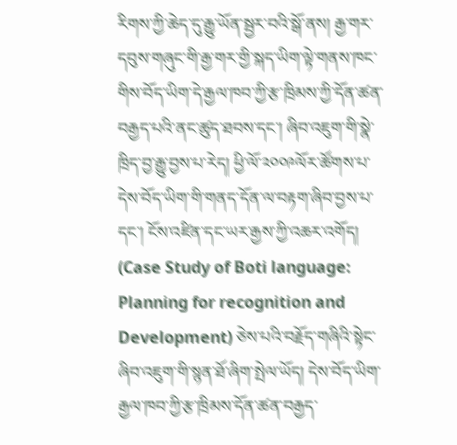རིགས་ཀྱི་ཆེད་དུ་རྒྱུ་ཡོན་སྦྱར་བའི་སྒོ་ནས། རྒྱ་གར་དབུས་གཞུང་གི་རྒྱ་གར་གྱི་སྐད་ཡིག་ལྟེ་གནས་ཁང་གིས་བོད་ཡིག་དེ་རྒྱལ་ཁབ་ཀྱི་རྩ་ཁྲིམས་ཀྱི་དོན་ཚན་བརྒྱད་པའི་ནང་ཚུད་ཐབས་དང་། ཞིབ་འཇུག་གི་སྣེ་ཁྲིད་བྱ་རྒྱུ་བྱས་པ་རེད། ཕྱི་ལོ་༢༠༠༩ལོར་ཚོགས་པ་དེས་བོད་ཡིག་གི་གནད་དོན་ལ་བརྟག་ཞིབ་བྱས་པ་དང་། ངོས་འཛིན་དང་ཡར་རྒྱས་ཀྱི་འཆར་འགོད། (Case Study of Boti language: Planning for recognition and Development) ཅེས་པའི་བརྗོད་གཞིའི་སྟེང་ཞིབ་འཇུག་གི་སྙན་ཐོ་ཞིག་སྤེལ་ཡོད། དེས་བོད་ཡིག་རྒྱལ་ཁབ་ཀྱི་རྩ་ཁྲིམས་དོན་ཚན་བརྒྱད་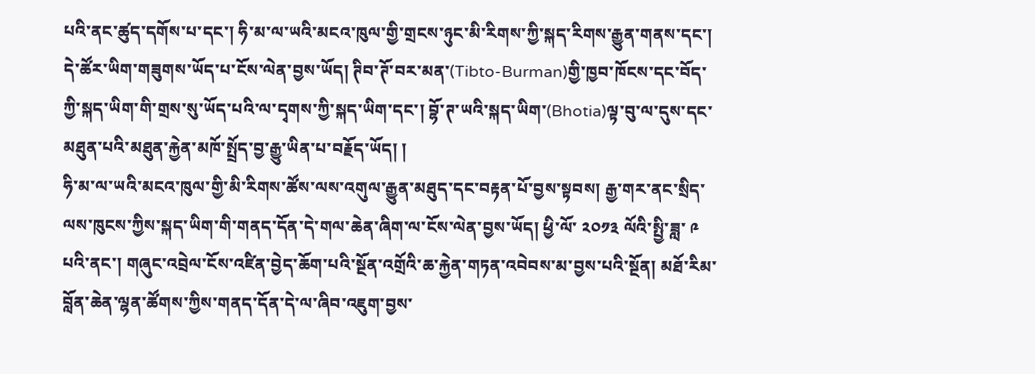པའི་ནང་ཚུད་དགོས་པ་དང་། ཧི་མ་ལ་ཡའི་མངའ་ཁུལ་གྱི་གྲངས་ཉུང་མི་རིགས་ཀྱི་སྐད་རིགས་རྒྱུན་གནས་དང་། དེ་ཚོར་ཡིག་གཟུགས་ཡོད་པ་ངོས་ལེན་བྱས་ཡོད། ཊིབ་ཊོ་བར་མན་(Tibto-Burman)གྱི་ཁྱབ་ཁོངས་དང་བོད་ཀྱི་སྐད་ཡིག་གི་གྲས་སུ་ཡོད་པའི་ལ་དྭགས་ཀྱི་སྐད་ཡིག་དང་། བྷོ་ཊ་ཡའི་སྐད་ཡིག་(Bhotia)ལྟ་བུ་ལ་དུས་དང་མཐུན་པའི་མཐུན་རྐྱེན་མཁོ་སྤྲོད་བྱ་རྒྱུ་ཡིན་པ་བརྗོད་ཡོད། །
ཧི་མ་ལ་ཡའི་མངའ་ཁུལ་གྱི་མི་རིགས་ཚོས་ལས་འགུལ་རྒྱུན་མཐུད་དང་བརྟན་པོ་བྱས་སྟབས། རྒྱ་གར་ནང་སྲིད་ལས་ཁུངས་ཀྱིས་སྐད་ཡིག་གི་གནད་དོན་དེ་གལ་ཆེན་ཞིག་ལ་ངོས་ལེན་བྱས་ཡོད། ཕྱི་ལོ་ ༢༠༡༣ ལོའི་སྤྱི་ཟླ་ ༩ པའི་ནང་། གཞུང་འབྲེལ་ངོས་འཛིན་བྱེད་ཆོག་པའི་སྔོན་འགྲོའི་ཆ་རྐྱེན་གཏན་འབེབས་མ་བྱས་པའི་སྔོན། མཐོ་རིམ་བློན་ཆེན་ལྷན་ཚོགས་ཀྱིས་གནད་དོན་དེ་ལ་ཞིབ་འཇུག་བྱས་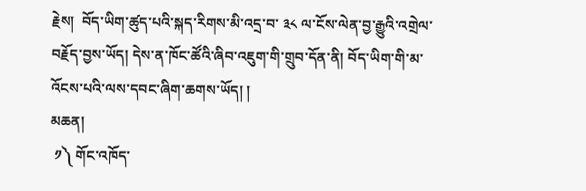རྗེས།  བོད་ཡིག་ཚུད་པའི་སྐད་རིགས་མི་འདྲ་བ་ ༣༨ ལ་ངོས་ལེན་བྱ་རྒྱུའི་འགྲེལ་བརྗོད་བྱས་ཡོད། དེས་ན་ཁོང་ཚོའི་ཞིབ་འཇུག་གི་གྲུབ་དོན་ནི། བོད་ཡིག་གི་མ་འོངས་པའི་ལས་དབང་ཞིག་ཆགས་ཡོད། །
མཆན།
 ༡༽ གོང་འཁོད་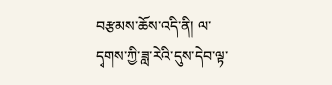བརྩམས་ཆོས་འདི་ནི། ལ་དྭགས་ཀྱི་ཟླ་རེའི་དུས་དེབ་ལྟ་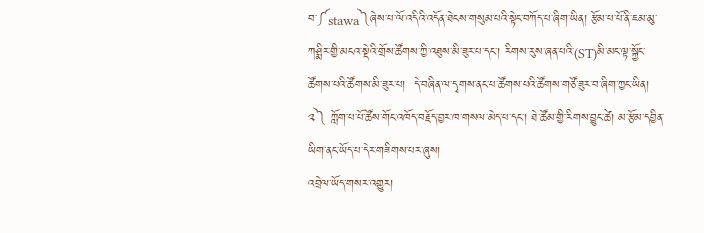བ་༼stawa༽ཞེས་པ་ལོ་འདིའི་འདོན་ཐེངས་གསུམ་པའི་སྟེང་བཀོད་པ་ཞིག་ཡིན། རྩོམ་པ་པོ་ནི་ཇམ་མུ་ཀཤྨིར་གྱི་མངའ་སྡེའི་གྲོས་ཚོགས་ཀྱི་འཐུས་མི་ཟུར་པ་དང་། རིགས་རུས་ཞན་པའི་(ST)མི་མང་ལྟ་སྐྱོང་ཚོགས་པའི་ཚོགས་མི་ཟུར་པ།  དེ་བཞིན་ལ་དྭགས་ནང་པ་ཚོགས་པའི་ཚོགས་གཙོ་ཟུར་བ་ཞིག་ཀྱང་ཡིན།
༢༽ ཀློག་པ་པོ་ཚོས་གོང་འཁོད་བརྗོད་བྱར་ཁ་གསལ་མེད་པ་དང་། ཐེ་ཚོམ་གྱི་རིགས་བྱུང་ཚེ། མ་རྩོམ་དབྱིན་ཡིག་ནང་ཡོད་པ་དེར་གཟིགས་པར་ཞུས།
འབྲེལ་ཡོད་གསར་འགྱུར།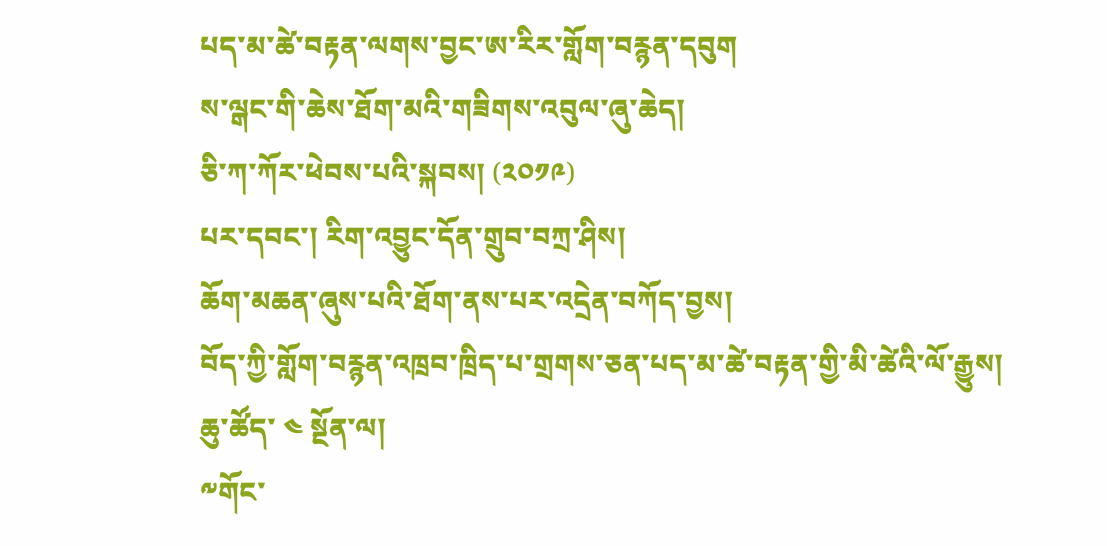པད་མ་ཚེ་བརྟན་ལགས་བྱང་ཨ་རིར་གློག་བརྙན་དབུག
ས་ལྒང་གི་ཆེས་ཐོག་མའི་གཟིགས་འབུལ་ཞུ་ཆེད།
ཅི་ཀ་ཀོར་ཕེབས་པའི་སྐབས། (༢༠༡༩)
པར་དབང་། རིག་འབྱུང་དོན་གྲུབ་བཀྲ་ཤིས།
ཆོག་མཆན་ཞུས་པའི་ཐོག་ནས་པར་འདྲེན་བཀོད་བྱས།
བོད་ཀྱི་གློག་བརྙན་འཁྲབ་ཁྲིད་པ་གྲགས་ཅན་པད་མ་ཚེ་བརྟན་གྱི་མི་ཚེའི་ལོ་རྒྱུས།
ཆུ་ཚོད་ ༤ སྔོན་ལ།
༸གོང་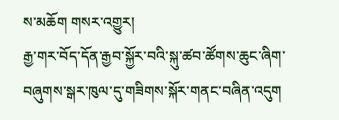ས་མཆོག གསར་འགྱུར།
རྒྱ་གར་བོད་དོན་རྒྱབ་སྐྱོར་བའི་སྐུ་ཚབ་ཚོགས་ཆུང་ཞིག་བཞུགས་སྒར་ཁུལ་དུ་གཟིགས་སྐོར་གནང་བཞིན་འདུག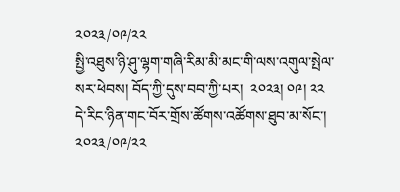༢༠༢༣/༠༩/༢༢
སྤྱི་འཐུས་ཉི་ཤུ་ལྷག་གཞི་རིམ་མི་མང་གི་ལས་འགུལ་སྤེལ་སར་ཕེབས། བོད་ཀྱི་དུས་བབ་ཀྱི་པར།  ༢༠༢༣། ༠༩། ༢༢
དེ་རིང་ཉིན་གང་བོར་གྲོས་ཚོགས་འཚོགས་ཐུབ་མ་སོང་།
༢༠༢༣/༠༩/༢༢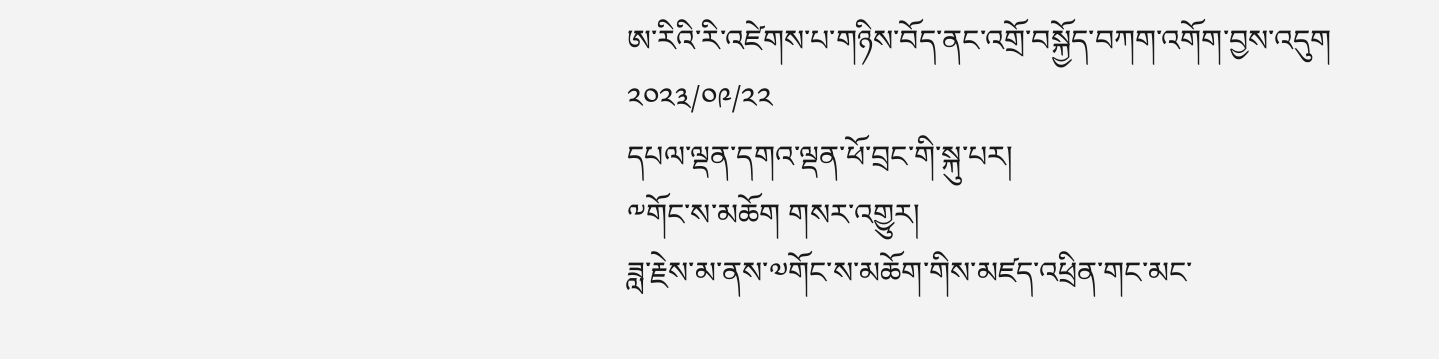ཨ་རིའི་རི་འཛེགས་པ་གཉིས་བོད་ནང་འགྲོ་བསྐྱོད་བཀག་འགོག་བྱས་འདུག
༢༠༢༣/༠༩/༢༢
དཔལ་ལྡན་དགའ་ལྡན་ཕོ་བྲང་གི་སྐུ་པར།
༸གོང་ས་མཆོག གསར་འགྱུར།
ཟླ་རྗེས་མ་ནས་༧གོང་ས་མཆོག་གིས་མཛད་འཕྲིན་གང་མང་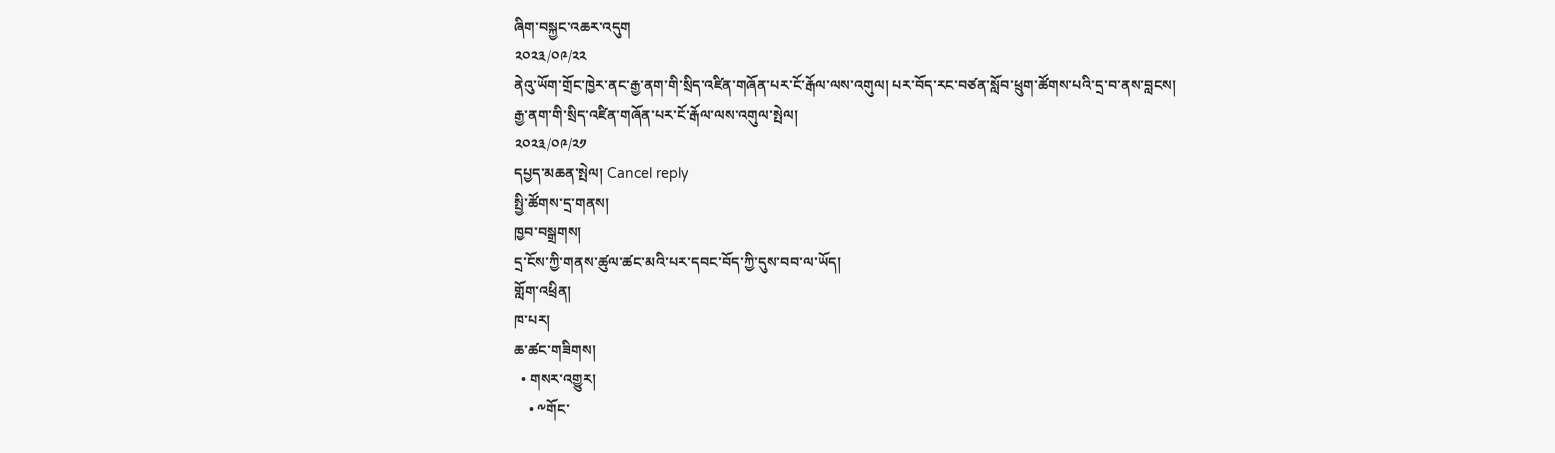ཞིག་བསྐྱང་འཆར་འདུག
༢༠༢༣/༠༩/༢༢
ནེའུ་ཡོག་གྲོང་ཁྱེར་ནང་རྒྱ་ནག་གི་སྲིད་འཛིན་གཞོན་པར་ངོ་རྒོལ་ལས་འགུལ། པར་བོད་རང་བཙན་སློབ་ཕྲུག་ཚོགས་པའི་དྲ་བ་ནས་བླངས།
རྒྱ་ནག་གི་སྲིད་འཛིན་གཞོན་པར་ངོ་རྒོལ་ལས་འགུལ་སྤེལ།
༢༠༢༣/༠༩/༢༡
དཔྱད་མཆན་སྤེལ། Cancel reply
སྤྱི་ཚོགས་དྲ་གནས།
ཁྱབ་བསྒྲགས།
དྲ་ངོས་ཀྱི་གནས་ཚུལ་ཚང་མའི་པར་དབང་བོད་ཀྱི་དུས་བབ་ལ་ཡོད།
གློག་འཕྲིན།
ཁ་པར།
ཆ་ཚང་གཟིགས།
  • གསར་འགྱུར།
    • ༸གོང་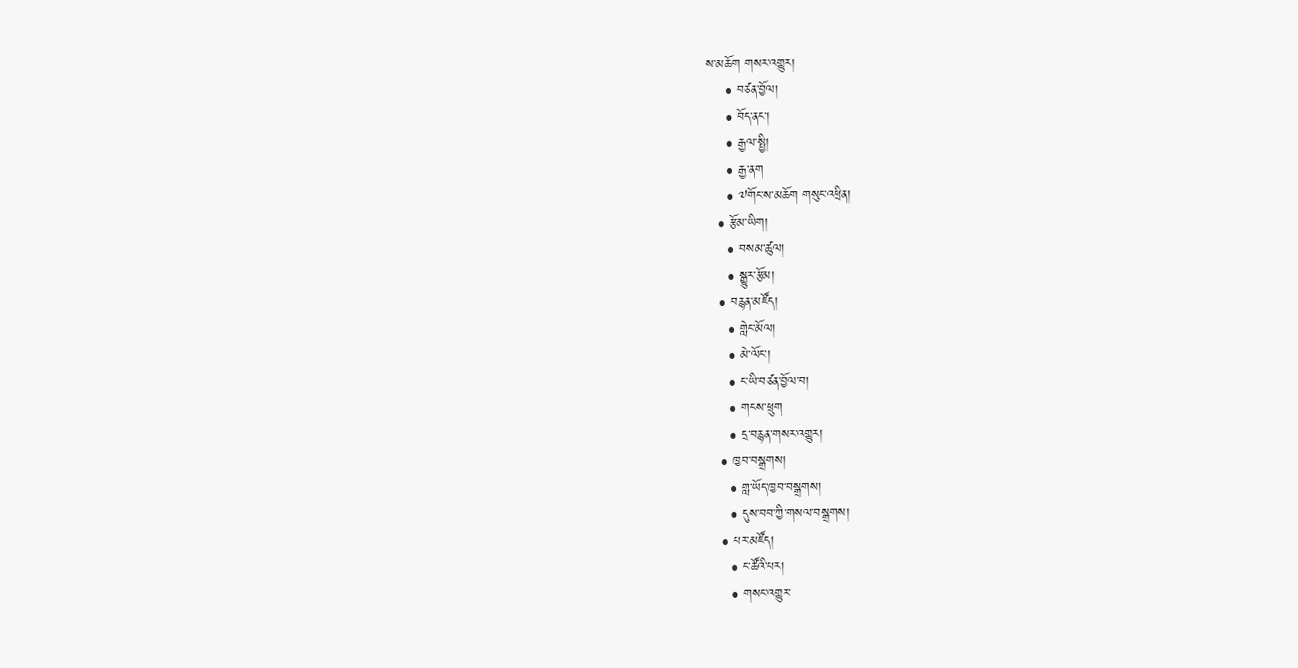ས་མཆོག གསར་འགྱུར།
    • བཙན་བྱོལ།
    • བོད་ནང་།
    • རྒྱལ་སྤྱི།
    • རྒྱ་ནག
    • ༧གོང་ས་མཆོག གསུང་འཕྲིན།
  • རྩོམ་ཡིག།
    • བསམ་ཚུལ།
    • སྒྱུར་རྩོམ།
  • བརྙན་མཛོད།
    • གླེང་མོལ།
    • མེ་ལོང་།
    • ང་ཡི་བཙན་བྱོལ་བ།
    • གངས་ཕྲུག
    • དྲ་བརྙན་གསར་འགྱུར།
  • ཁྱབ་བསྒྲགས།
    • གླ་ཡོད་ཁྱབ་བསྒྲགས།
    • དུས་བབ་ཀྱི་གསལ་བསྒྲགས།
  • པར་མཛོད།
    • ང་ཚོའི་པར།
    • གསང་འགྱུར་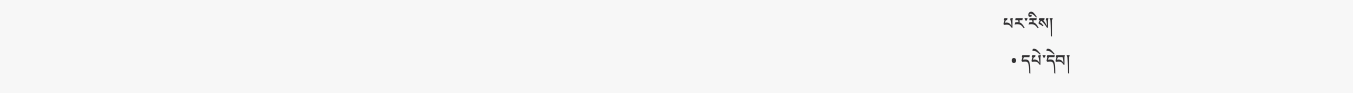པར་རིས།
  • དཔེ་དེབ།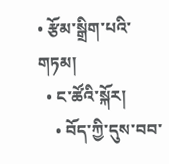• རྩོམ་སྒྲིག་པའི་གཏམ།
  • ང་ཚོའི་སྐོར།
    • བོད་ཀྱི་དུས་བབ་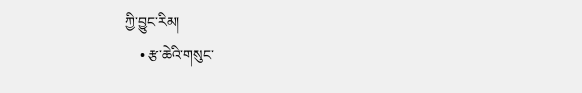ཀྱི་བྱུང་རིམ།
    • རྩ་ཆེའི་གསུང་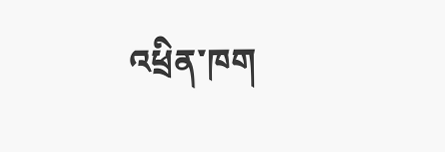འཕྲིན་ཁག